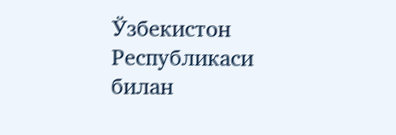Ўзбекистон Республикаси билан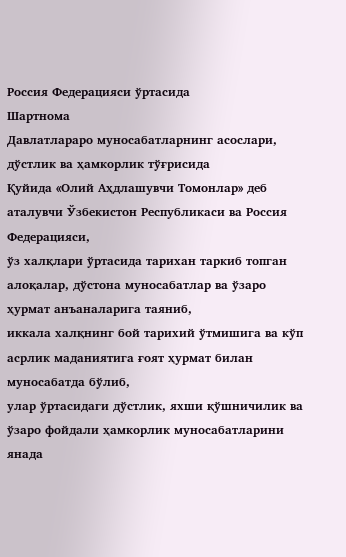Россия Федерацияси ўртасида
Шартнома
Давлатлараро муносабатларнинг асослари, дўстлик ва ҳамкорлик тўғрисида
Қуйида «Олий Аҳдлашувчи Томонлар» деб аталувчи Ўзбекистон Республикаси ва Россия Федерацияси,
ўз халқлари ўртасида тарихан таркиб топган алоқалар, дўстона муносабатлар ва ўзаро ҳурмат анъаналарига таяниб,
иккала халқнинг бой тарихий ўтмишига ва кўп асрлик маданиятига ғоят ҳурмат билан муносабатда бўлиб,
улар ўртасидаги дўстлик, яхши қўшничилик ва ўзаро фойдали ҳамкорлик муносабатларини янада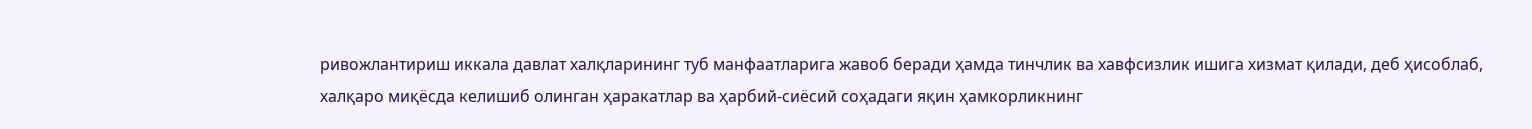ривожлантириш иккала давлат халқларининг туб манфаатларига жавоб беради ҳамда тинчлик ва хавфсизлик ишига хизмат қилади, деб ҳисоблаб,
халқаро миқёсда келишиб олинган ҳаракатлар ва ҳарбий-сиёсий соҳадаги яқин ҳамкорликнинг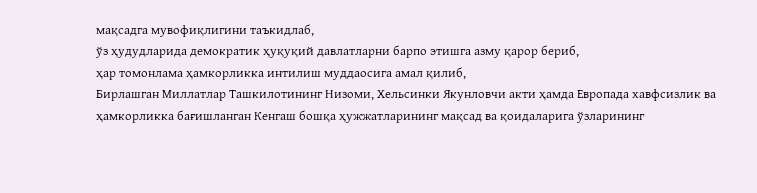мақсадга мувофиқлигини таъкидлаб,
ўз ҳудудларида демократик ҳуқуқий давлатларни барпо этишга азму қарор бериб,
ҳар томонлама ҳамкорликка интилиш муддаосига амал қилиб,
Бирлашган Миллатлар Ташкилотининг Низоми, Хельсинки Якунловчи акти ҳамда Европада хавфсизлик ва ҳамкорликка бағишланган Кенгаш бошқа ҳужжатларининг мақсад ва қоидаларига ўзларининг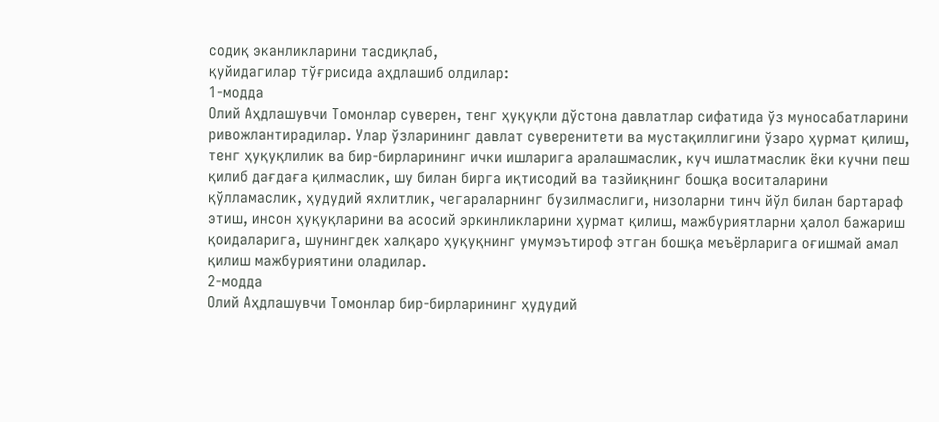содиқ эканликларини тасдиқлаб,
қуйидагилар тўғрисида аҳдлашиб олдилар:
1-модда
Олий Аҳдлашувчи Томонлар суверен, тенг ҳуқуқли дўстона давлатлар сифатида ўз муносабатларини ривожлантирадилар. Улар ўзларининг давлат суверенитети ва мустақиллигини ўзаро ҳурмат қилиш, тенг ҳуқуқлилик ва бир-бирларининг ички ишларига аралашмаслик, куч ишлатмаслик ёки кучни пеш қилиб дағдаға қилмаслик, шу билан бирга иқтисодий ва тазйиқнинг бошқа воситаларини қўлламаслик, ҳудудий яхлитлик, чегараларнинг бузилмаслиги, низоларни тинч йўл билан бартараф этиш, инсон ҳуқуқларини ва асосий эркинликларини ҳурмат қилиш, мажбуриятларни ҳалол бажариш қоидаларига, шунингдек халқаро ҳуқуқнинг умумэътироф этган бошқа меъёрларига оғишмай амал қилиш мажбуриятини оладилар.
2-модда
Олий Аҳдлашувчи Томонлар бир-бирларининг ҳудудий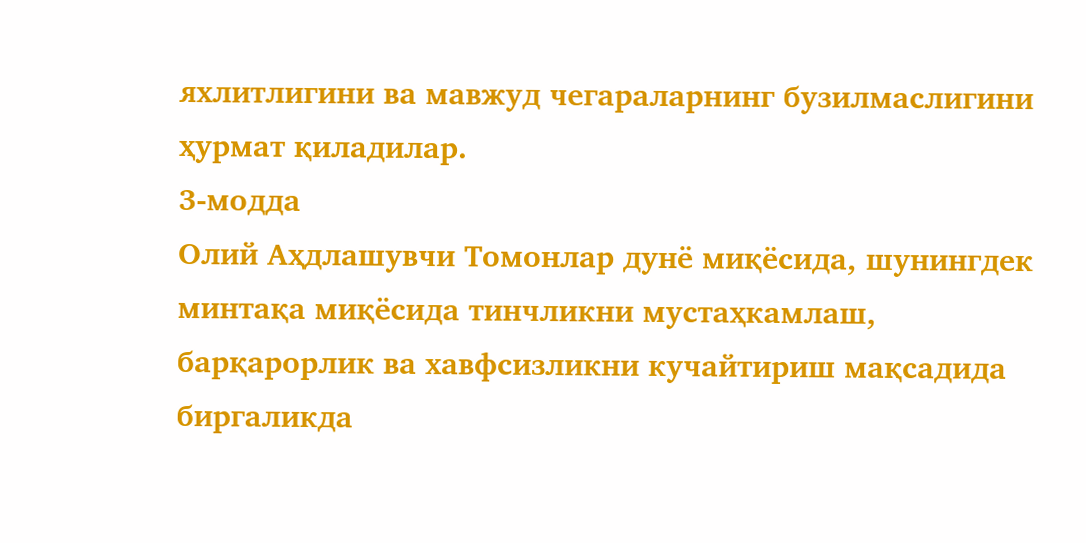яхлитлигини ва мавжуд чегараларнинг бузилмаслигини ҳурмат қиладилар.
3-модда
Олий Аҳдлашувчи Томонлар дунё миқёсида, шунингдек минтақа миқёсида тинчликни мустаҳкамлаш, барқарорлик ва хавфсизликни кучайтириш мақсадида биргаликда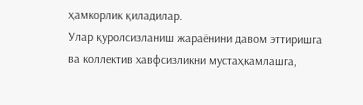ҳамкорлик қиладилар.
Улар қуролсизланиш жараёнини давом эттиришга ва коллектив хавфсизликни мустаҳкамлашга,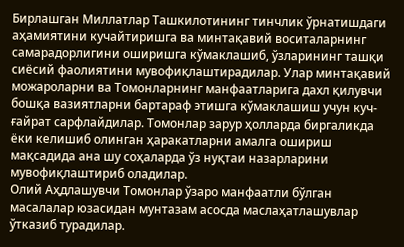Бирлашган Миллатлар Ташкилотининг тинчлик ўрнатишдаги аҳамиятини кучайтиришга ва минтақавий воситаларнинг самарадорлигини оширишга кўмаклашиб, ўзларининг ташқи сиёсий фаолиятини мувофиқлаштирадилар. Улар минтақавий можароларни ва Томонларнинг манфаатларига дахл қилувчи бошқа вазиятларни бартараф этишга кўмаклашиш учун куч-ғайрат сарфлайдилар. Томонлар зарур ҳолларда биргаликда ёки келишиб олинган ҳаракатларни амалга ошириш мақсадида ана шу соҳаларда ўз нуқтаи назарларини мувофиқлаштириб оладилар.
Олий Аҳдлашувчи Томонлар ўзаро манфаатли бўлган масалалар юзасидан мунтазам асосда маслаҳатлашувлар ўтказиб турадилар.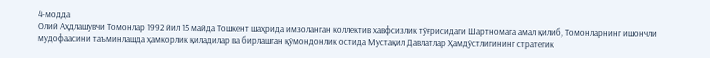4-модда
Олий Аҳдлашувчи Томонлар 1992 йил 15 майда Тошкент шаҳрида имзоланган коллектив хавфсизлик тўғрисидаги Шартномага амал қилиб, Томонларнинг ишончли мудофаасини таъминлашда ҳамкорлик қиладилар ва бирлашган қўмондонлик остида Мустақил Давлатлар Ҳамдўстлигининг стратегик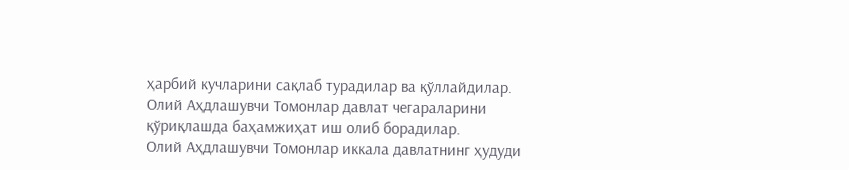ҳарбий кучларини сақлаб турадилар ва қўллайдилар.
Олий Аҳдлашувчи Томонлар давлат чегараларини қўриқлашда баҳамжиҳат иш олиб борадилар.
Олий Аҳдлашувчи Томонлар иккала давлатнинг ҳудуди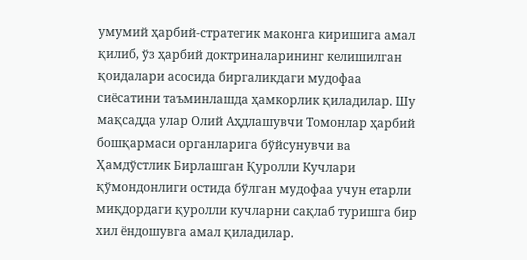умумий ҳарбий-стратегик маконга киришига амал қилиб, ўз ҳарбий доктриналарининг келишилган қоидалари асосида биргаликдаги мудофаа сиёсатини таъминлашда ҳамкорлик қиладилар. Шу мақсадда улар Олий Аҳдлашувчи Томонлар ҳарбий бошқармаси органларига бўйсунувчи ва Ҳамдўстлик Бирлашган Қуролли Кучлари қўмондонлиги остида бўлган мудофаа учун етарли миқдордаги қуролли кучларни сақлаб туришга бир хил ёндошувга амал қиладилар.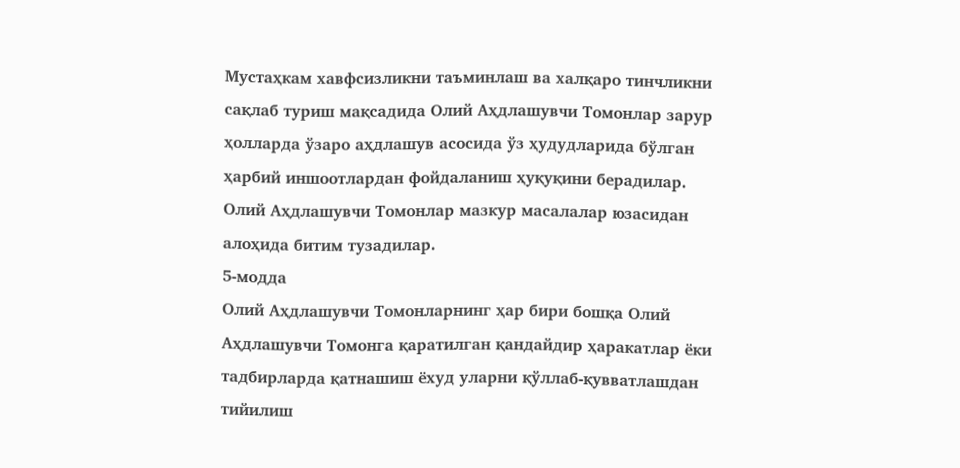Мустаҳкам хавфсизликни таъминлаш ва халқаро тинчликни сақлаб туриш мақсадида Олий Аҳдлашувчи Томонлар зарур ҳолларда ўзаро аҳдлашув асосида ўз ҳудудларида бўлган ҳарбий иншоотлардан фойдаланиш ҳуқуқини берадилар.
Олий Аҳдлашувчи Томонлар мазкур масалалар юзасидан алоҳида битим тузадилар.
5-модда
Олий Аҳдлашувчи Томонларнинг ҳар бири бошқа Олий Аҳдлашувчи Томонга қаратилган қандайдир ҳаракатлар ёки тадбирларда қатнашиш ёхуд уларни қўллаб-қувватлашдан тийилиш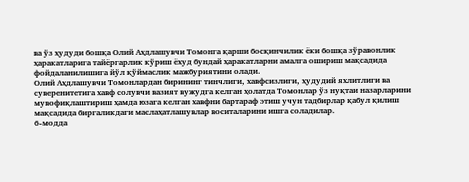ва ўз ҳудуди бошқа Олий Аҳдлашувчи Томонга қарши босқинчилик ёки бошқа зўравонлик ҳаракатларига тайёргарлик кўриш ёхуд бундай ҳаракатларни амалга ошириш мақсадида фойдаланилишига йўл қўймаслик мажбуриятини олади.
Олий Аҳдлашувчи Томонлардан бирининг тинчлиги, хавфсизлиги, ҳудудий яхлитлиги ва суверенитетига хавф солувчи вазият вужудга келган ҳолатда Томонлар ўз нуқтаи назарларини мувофиқлаштириш ҳамда юзага келган хавфни бартараф этиш учун тадбирлар қабул қилиш мақсадида биргаликдаги маслаҳатлашувлар воситаларини ишга соладилар.
6-модда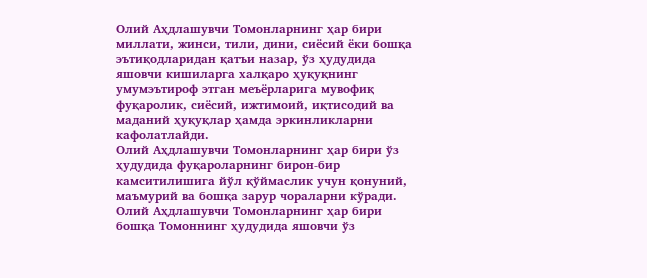Олий Аҳдлашувчи Томонларнинг ҳар бири миллати, жинси, тили, дини, сиёсий ёки бошқа эътиқодларидан қатъи назар, ўз ҳудудида яшовчи кишиларга халқаро ҳуқуқнинг умумэътироф этган меъёрларига мувофиқ фуқаролик, сиёсий, ижтимоий, иқтисодий ва маданий ҳуқуқлар ҳамда эркинликларни кафолатлайди.
Олий Аҳдлашувчи Томонларнинг ҳар бири ўз ҳудудида фуқароларнинг бирон-бир камситилишига йўл қўймаслик учун қонуний, маъмурий ва бошқа зарур чораларни кўради.
Олий Аҳдлашувчи Томонларнинг ҳар бири бошқа Томоннинг ҳудудида яшовчи ўз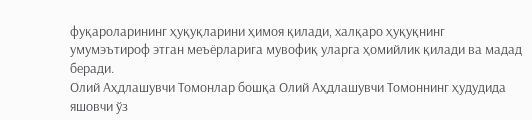фуқароларининг ҳуқуқларини ҳимоя қилади, халқаро ҳуқуқнинг умумэътироф этган меъёрларига мувофиқ уларга ҳомийлик қилади ва мадад беради.
Олий Аҳдлашувчи Томонлар бошқа Олий Аҳдлашувчи Томоннинг ҳудудида яшовчи ўз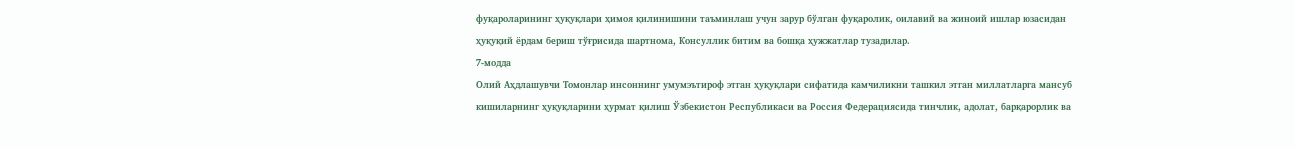фуқароларининг ҳуқуқлари ҳимоя қилинишини таъминлаш учун зарур бўлган фуқаролик, оилавий ва жиноий ишлар юзасидан ҳуқуқий ёрдам бериш тўғрисида шартнома, Консуллик битим ва бошқа ҳужжатлар тузадилар.
7-модда
Олий Аҳдлашувчи Томонлар инсоннинг умумэътироф этган ҳуқуқлари сифатида камчиликни ташкил этган миллатларга мансуб кишиларнинг ҳуқуқларини ҳурмат қилиш Ўзбекистон Республикаси ва Россия Федерациясида тинчлик, адолат, барқарорлик ва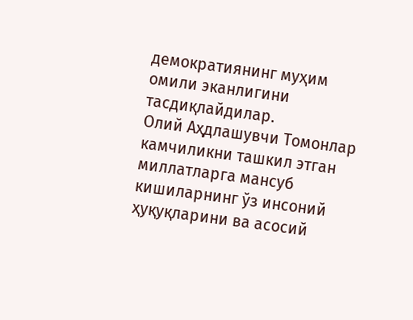демократиянинг муҳим омили эканлигини тасдиқлайдилар.
Олий Аҳдлашувчи Томонлар камчиликни ташкил этган миллатларга мансуб кишиларнинг ўз инсоний ҳуқуқларини ва асосий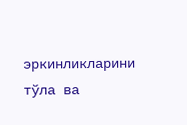эркинликларини тўла ва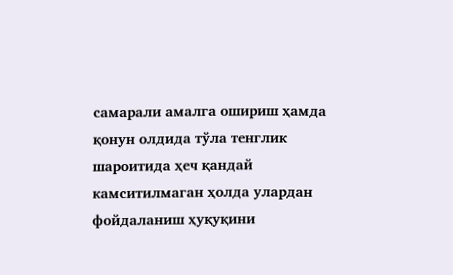самарали амалга ошириш ҳамда қонун олдида тўла тенглик шароитида ҳеч қандай камситилмаган ҳолда улардан фойдаланиш ҳуқуқини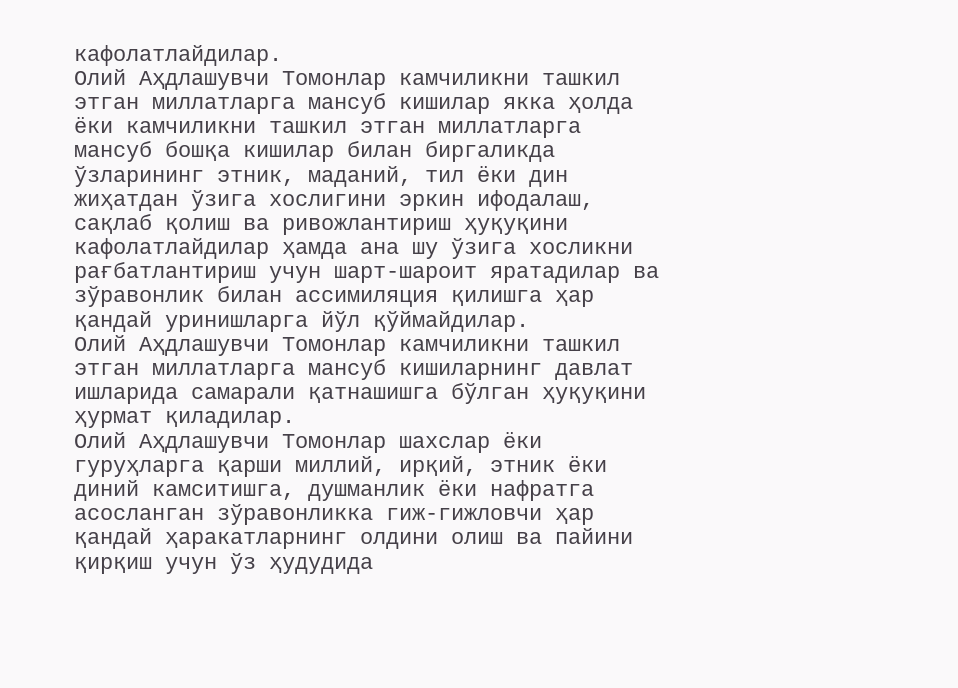кафолатлайдилар.
Олий Аҳдлашувчи Томонлар камчиликни ташкил этган миллатларга мансуб кишилар якка ҳолда ёки камчиликни ташкил этган миллатларга мансуб бошқа кишилар билан биргаликда ўзларининг этник, маданий, тил ёки дин жиҳатдан ўзига хослигини эркин ифодалаш, сақлаб қолиш ва ривожлантириш ҳуқуқини кафолатлайдилар ҳамда ана шу ўзига хосликни рағбатлантириш учун шарт-шароит яратадилар ва зўравонлик билан ассимиляция қилишга ҳар қандай уринишларга йўл қўймайдилар.
Олий Аҳдлашувчи Томонлар камчиликни ташкил этган миллатларга мансуб кишиларнинг давлат ишларида самарали қатнашишга бўлган ҳуқуқини ҳурмат қиладилар.
Олий Аҳдлашувчи Томонлар шахслар ёки гуруҳларга қарши миллий, ирқий, этник ёки диний камситишга, душманлик ёки нафратга асосланган зўравонликка гиж-гижловчи ҳар қандай ҳаракатларнинг олдини олиш ва пайини қирқиш учун ўз ҳудудида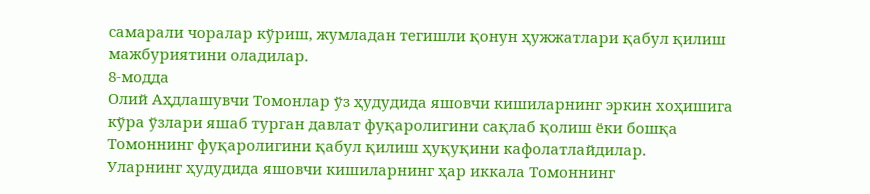самарали чоралар кўриш, жумладан тегишли қонун ҳужжатлари қабул қилиш мажбуриятини оладилар.
8-модда
Олий Аҳдлашувчи Томонлар ўз ҳудудида яшовчи кишиларнинг эркин хоҳишига кўра ўзлари яшаб турган давлат фуқаролигини сақлаб қолиш ёки бошқа Томоннинг фуқаролигини қабул қилиш ҳуқуқини кафолатлайдилар.
Уларнинг ҳудудида яшовчи кишиларнинг ҳар иккала Томоннинг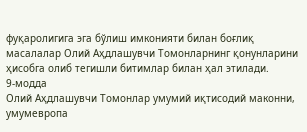фуқаролигига эга бўлиш имконияти билан боғлиқ масалалар Олий Аҳдлашувчи Томонларнинг қонунларини ҳисобга олиб тегишли битимлар билан ҳал этилади.
9-модда
Олий Аҳдлашувчи Томонлар умумий иқтисодий маконни, умумевропа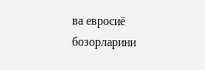ва евросиё бозорларини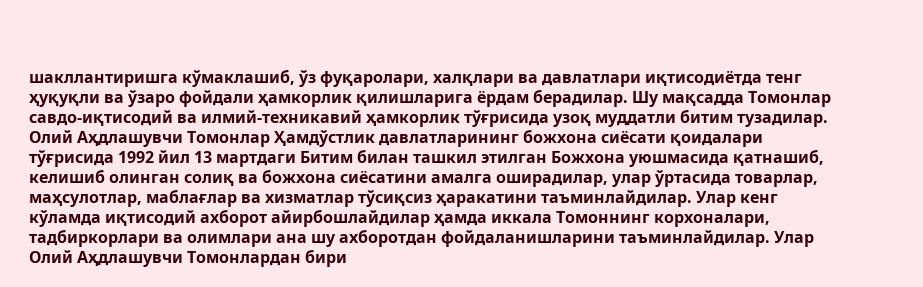шакллантиришга кўмаклашиб, ўз фуқаролари, халқлари ва давлатлари иқтисодиётда тенг ҳуқуқли ва ўзаро фойдали ҳамкорлик қилишларига ёрдам берадилар. Шу мақсадда Томонлар савдо-иқтисодий ва илмий-техникавий ҳамкорлик тўғрисида узоқ муддатли битим тузадилар.
Олий Аҳдлашувчи Томонлар Ҳамдўстлик давлатларининг божхона сиёсати қоидалари тўғрисида 1992 йил 13 мартдаги Битим билан ташкил этилган Божхона уюшмасида қатнашиб, келишиб олинган солиқ ва божхона сиёсатини амалга оширадилар, улар ўртасида товарлар, маҳсулотлар, маблағлар ва хизматлар тўсиқсиз ҳаракатини таъминлайдилар. Улар кенг кўламда иқтисодий ахборот айирбошлайдилар ҳамда иккала Томоннинг корхоналари, тадбиркорлари ва олимлари ана шу ахборотдан фойдаланишларини таъминлайдилар. Улар Олий Аҳдлашувчи Томонлардан бири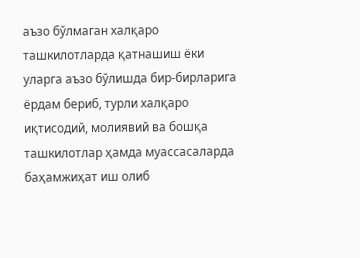аъзо бўлмаган халқаро ташкилотларда қатнашиш ёки уларга аъзо бўлишда бир-бирларига ёрдам бериб, турли халқаро иқтисодий, молиявий ва бошқа ташкилотлар ҳамда муассасаларда баҳамжиҳат иш олиб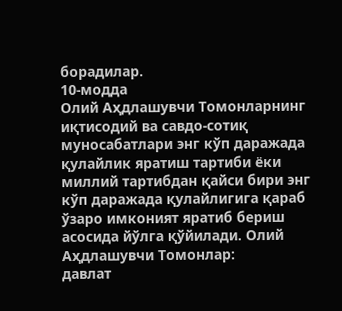борадилар.
10-модда
Олий Аҳдлашувчи Томонларнинг иқтисодий ва савдо-сотиқ муносабатлари энг кўп даражада қулайлик яратиш тартиби ёки миллий тартибдан қайси бири энг кўп даражада қулайлигига қараб ўзаро имконият яратиб бериш асосида йўлга қўйилади. Олий Аҳдлашувчи Томонлар:
давлат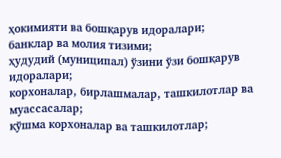ҳокимияти ва бошқарув идоралари;
банклар ва молия тизими;
ҳудудий (муниципал) ўзини ўзи бошқарув идоралари;
корхоналар, бирлашмалар, ташкилотлар ва муассасалар;
қўшма корхоналар ва ташкилотлар;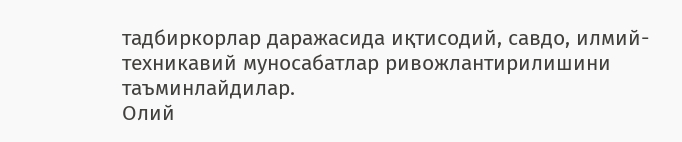тадбиркорлар даражасида иқтисодий, савдо, илмий-техникавий муносабатлар ривожлантирилишини таъминлайдилар.
Олий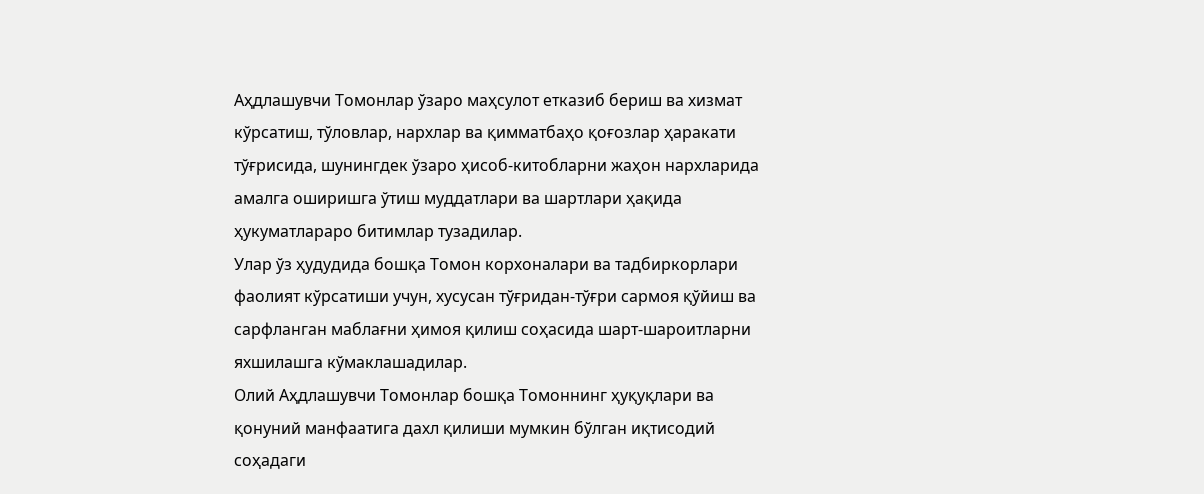Аҳдлашувчи Томонлар ўзаро маҳсулот етказиб бериш ва хизмат кўрсатиш, тўловлар, нархлар ва қимматбаҳо қоғозлар ҳаракати тўғрисида, шунингдек ўзаро ҳисоб-китобларни жаҳон нархларида амалга оширишга ўтиш муддатлари ва шартлари ҳақида ҳукуматлараро битимлар тузадилар.
Улар ўз ҳудудида бошқа Томон корхоналари ва тадбиркорлари фаолият кўрсатиши учун, хусусан тўғридан-тўғри сармоя қўйиш ва сарфланган маблағни ҳимоя қилиш соҳасида шарт-шароитларни яхшилашга кўмаклашадилар.
Олий Аҳдлашувчи Томонлар бошқа Томоннинг ҳуқуқлари ва қонуний манфаатига дахл қилиши мумкин бўлган иқтисодий соҳадаги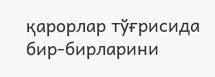қарорлар тўғрисида бир-бирларини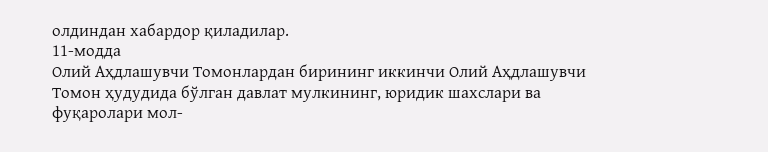олдиндан хабардор қиладилар.
11-модда
Олий Аҳдлашувчи Томонлардан бирининг иккинчи Олий Аҳдлашувчи Томон ҳудудида бўлган давлат мулкининг, юридик шахслари ва фуқаролари мол-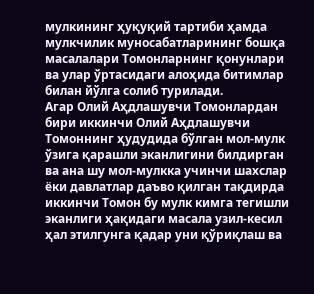мулкининг ҳуқуқий тартиби ҳамда мулкчилик муносабатларининг бошқа масалалари Томонларнинг қонунлари ва улар ўртасидаги алоҳида битимлар билан йўлга солиб турилади.
Агар Олий Аҳдлашувчи Томонлардан бири иккинчи Олий Аҳдлашувчи Томоннинг ҳудудида бўлган мол-мулк ўзига қарашли эканлигини билдирган ва ана шу мол-мулкка учинчи шахслар ёки давлатлар даъво қилган тақдирда иккинчи Томон бу мулк кимга тегишли эканлиги ҳақидаги масала узил-кесил ҳал этилгунга қадар уни қўриқлаш ва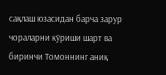сақлаш юзасидан барча зарур чораларни кўриши шарт ва биринчи Томоннинг аниқ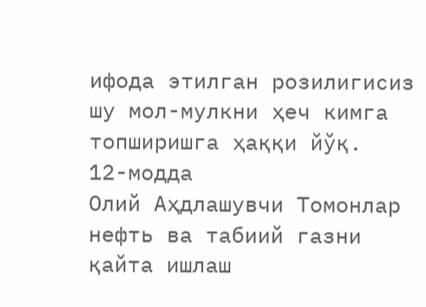ифода этилган розилигисиз шу мол-мулкни ҳеч кимга топширишга ҳаққи йўқ.
12-модда
Олий Аҳдлашувчи Томонлар нефть ва табиий газни қайта ишлаш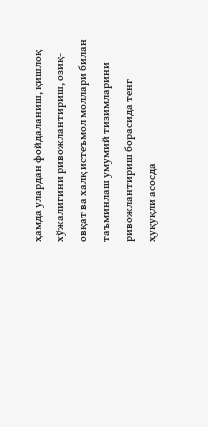ҳамда улардан фойдаланиш, қишлоқ хўжалигини ривожлантириш, озиқ-овқат ва халқ истеъмол моллари билан таъминлаш умумий тизимларини ривожлантириш борасида тенг ҳуқуқли асосда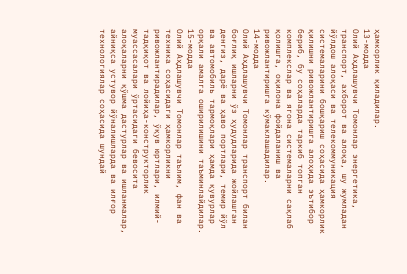ҳамкорлик қиладилар.
13-модда
Олий Аҳдлашувчи Томонлар энергетика, транспорт, ахборот ва алоқа, шу жумладан йўлдош алоқаси ва телекоммуникация системаларини бошқариш соҳасида ҳамкорлик қилишни ривожлантиришга алоҳида эътибор бериб, бу соҳаларда таркиб топган комплекслар ва ягона системаларни сақлаб қолишга, оқилона фойдаланиш ва ривожлантиришга кўмаклашадилар.
14-модда
Олий Аҳдлашувчи Томонлар транспорт билан боғлиқ ишларни ўз ҳудудларида жойлашган денгиз, дарё ва ҳаво портлари, темир йўл ва автомобиль тармоқлари ҳамда қувурлар орқали амалга оширилишини таъминлайдилар.
15-модда
Олий Аҳдлашувчи Томонлар таълим, фан ва техника соҳасидаги ҳамкорликни ривожлантирадилар, ўқув юртлари, илмий-тадқиқот ва лойиҳа-конструкторлик муассасалари ўртасидаги бевосита алоқаларни қўшма дастурлар ва ишланмалар, айниқса устувор йўналишларда ва илғор технологиялар соҳасида шундай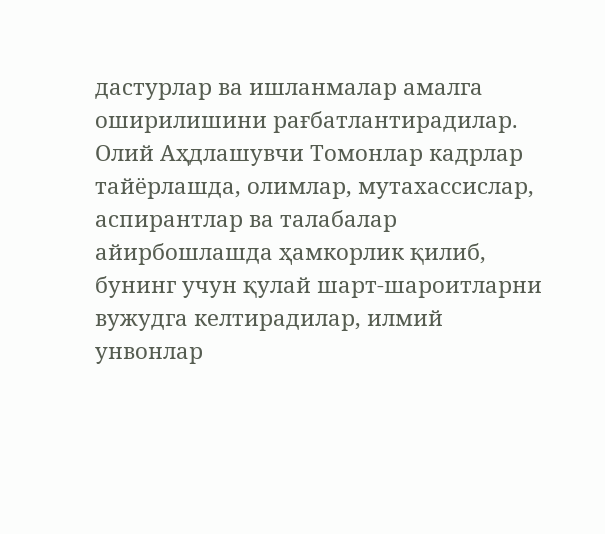дастурлар ва ишланмалар амалга оширилишини рағбатлантирадилар.
Олий Аҳдлашувчи Томонлар кадрлар тайёрлашда, олимлар, мутахассислар, аспирантлар ва талабалар айирбошлашда ҳамкорлик қилиб, бунинг учун қулай шарт-шароитларни вужудга келтирадилар, илмий унвонлар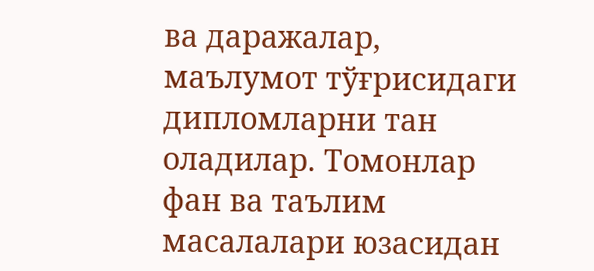ва даражалар, маълумот тўғрисидаги дипломларни тан оладилар. Томонлар фан ва таълим масалалари юзасидан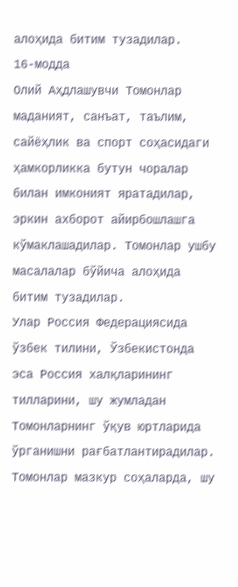алоҳида битим тузадилар.
16-модда
Олий Аҳдлашувчи Томонлар маданият, санъат, таълим, сайёҳлик ва спорт соҳасидаги ҳамкорликка бутун чоралар билан имконият яратадилар, эркин ахборот айирбошлашга кўмаклашадилар. Томонлар ушбу масалалар бўйича алоҳида битим тузадилар.
Улар Россия Федерациясида ўзбек тилини, Ўзбекистонда эса Россия халқларининг тилларини, шу жумладан Томонларнинг ўқув юртларида ўрганишни рағбатлантирадилар.
Томонлар мазкур соҳаларда, шу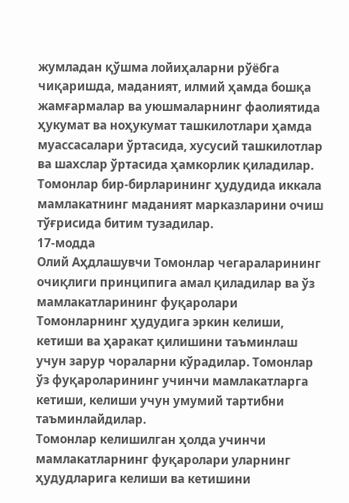жумладан қўшма лойиҳаларни рўёбга чиқаришда, маданият, илмий ҳамда бошқа жамғармалар ва уюшмаларнинг фаолиятида ҳукумат ва ноҳукумат ташкилотлари ҳамда муассасалари ўртасида, хусусий ташкилотлар ва шахслар ўртасида ҳамкорлик қиладилар. Томонлар бир-бирларининг ҳудудида иккала мамлакатнинг маданият марказларини очиш тўғрисида битим тузадилар.
17-модда
Олий Аҳдлашувчи Томонлар чегараларининг очиқлиги принципига амал қиладилар ва ўз мамлакатларининг фуқаролари Томонларнинг ҳудудига эркин келиши, кетиши ва ҳаракат қилишини таъминлаш учун зарур чораларни кўрадилар. Томонлар ўз фуқароларининг учинчи мамлакатларга кетиши, келиши учун умумий тартибни таъминлайдилар.
Томонлар келишилган ҳолда учинчи мамлакатларнинг фуқаролари уларнинг ҳудудларига келиши ва кетишини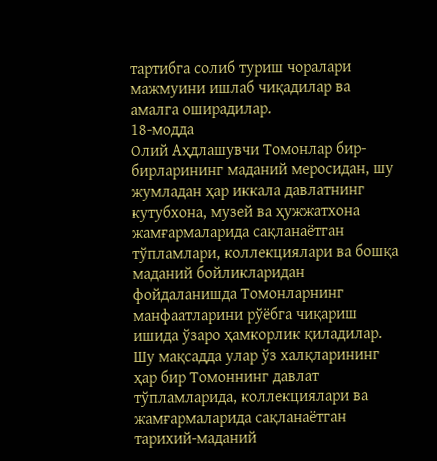тартибга солиб туриш чоралари мажмуини ишлаб чиқадилар ва амалга оширадилар.
18-модда
Олий Аҳдлашувчи Томонлар бир-бирларининг маданий меросидан, шу жумладан ҳар иккала давлатнинг кутубхона, музей ва ҳужжатхона жамғармаларида сақланаётган тўпламлари, коллекциялари ва бошқа маданий бойликларидан фойдаланишда Томонларнинг манфаатларини рўёбга чиқариш ишида ўзаро ҳамкорлик қиладилар.
Шу мақсадда улар ўз халқларининг ҳар бир Томоннинг давлат тўпламларида, коллекциялари ва жамғармаларида сақланаётган тарихий-маданий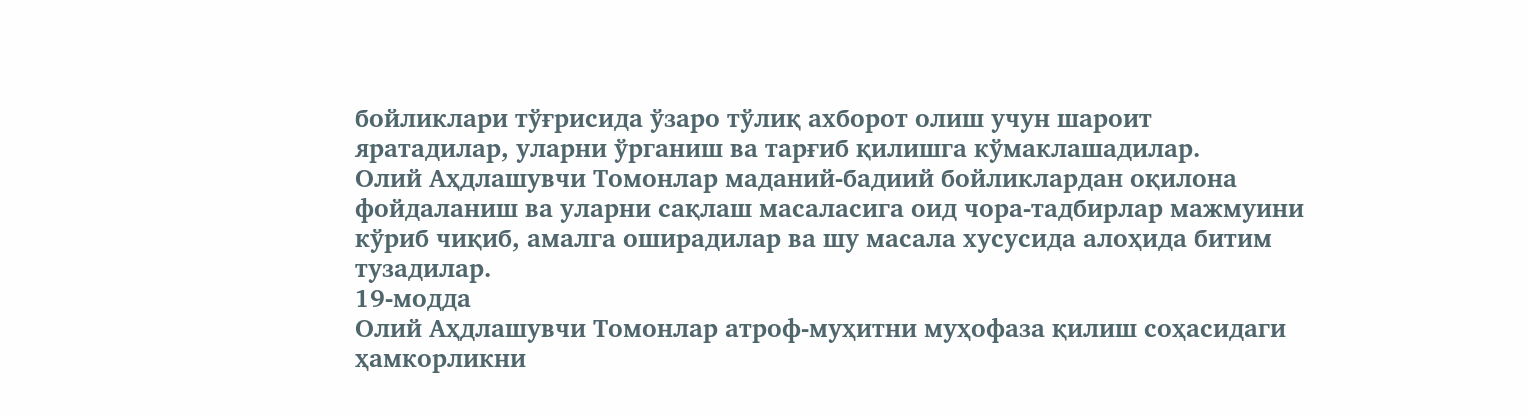бойликлари тўғрисида ўзаро тўлиқ ахборот олиш учун шароит яратадилар, уларни ўрганиш ва тарғиб қилишга кўмаклашадилар.
Олий Аҳдлашувчи Томонлар маданий-бадиий бойликлардан оқилона фойдаланиш ва уларни сақлаш масаласига оид чора-тадбирлар мажмуини кўриб чиқиб, амалга оширадилар ва шу масала хусусида алоҳида битим тузадилар.
19-модда
Олий Аҳдлашувчи Томонлар атроф-муҳитни муҳофаза қилиш соҳасидаги ҳамкорликни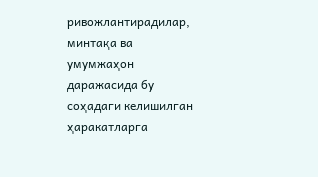ривожлантирадилар, минтақа ва умумжаҳон даражасида бу соҳадаги келишилган ҳаракатларга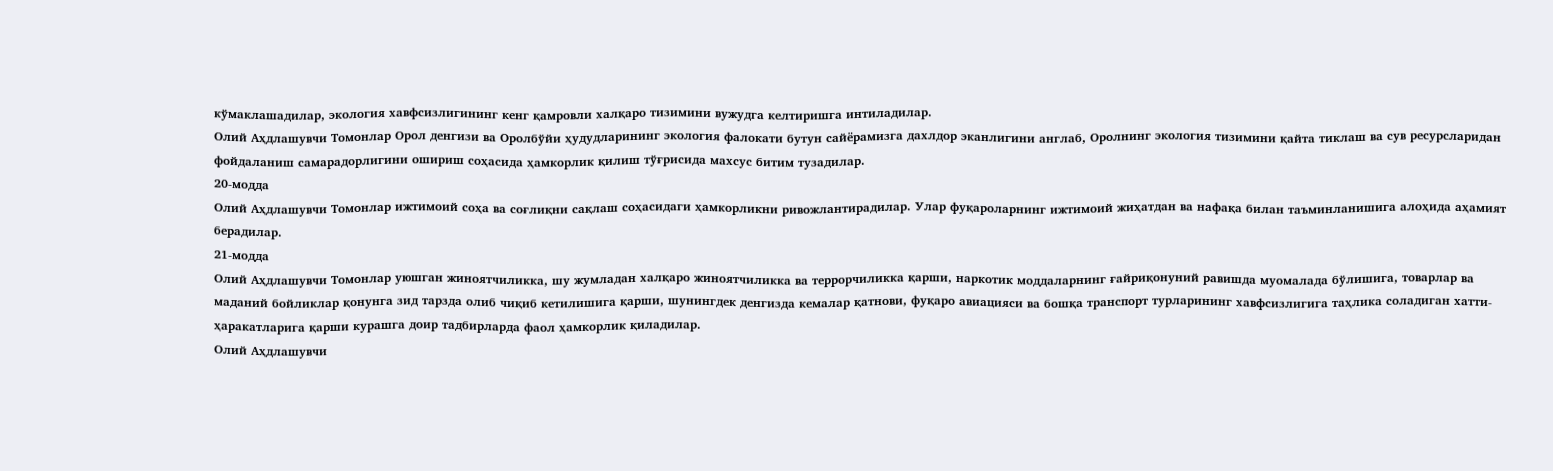кўмаклашадилар, экология хавфсизлигининг кенг қамровли халқаро тизимини вужудга келтиришга интиладилар.
Олий Аҳдлашувчи Томонлар Орол денгизи ва Оролбўйи ҳудудларининг экология фалокати бутун сайёрамизга дахлдор эканлигини англаб, Оролнинг экология тизимини қайта тиклаш ва сув ресурсларидан фойдаланиш самарадорлигини ошириш соҳасида ҳамкорлик қилиш тўғрисида махсус битим тузадилар.
20-модда
Олий Аҳдлашувчи Томонлар ижтимоий соҳа ва соғлиқни сақлаш соҳасидаги ҳамкорликни ривожлантирадилар. Улар фуқароларнинг ижтимоий жиҳатдан ва нафақа билан таъминланишига алоҳида аҳамият берадилар.
21-модда
Олий Аҳдлашувчи Томонлар уюшган жиноятчиликка, шу жумладан халқаро жиноятчиликка ва террорчиликка қарши, наркотик моддаларнинг ғайриқонуний равишда муомалада бўлишига, товарлар ва маданий бойликлар қонунга зид тарзда олиб чиқиб кетилишига қарши, шунингдек денгизда кемалар қатнови, фуқаро авиацияси ва бошқа транспорт турларининг хавфсизлигига таҳлика соладиган хатти-ҳаракатларига қарши курашга доир тадбирларда фаол ҳамкорлик қиладилар.
Олий Аҳдлашувчи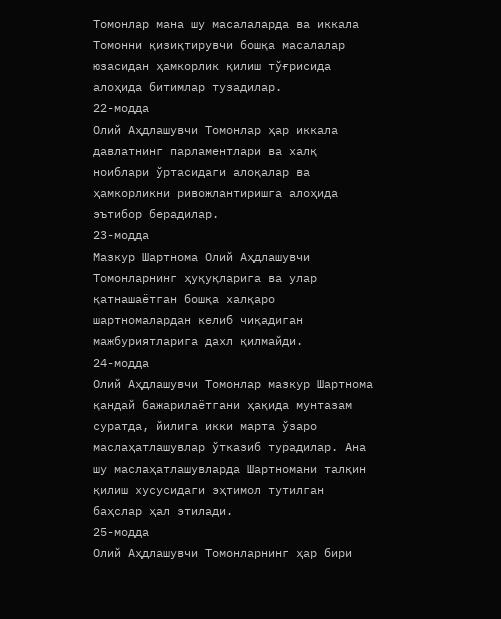Томонлар мана шу масалаларда ва иккала Томонни қизиқтирувчи бошқа масалалар юзасидан ҳамкорлик қилиш тўғрисида алоҳида битимлар тузадилар.
22-модда
Олий Аҳдлашувчи Томонлар ҳар иккала давлатнинг парламентлари ва халқ ноиблари ўртасидаги алоқалар ва ҳамкорликни ривожлантиришга алоҳида эътибор берадилар.
23-модда
Мазкур Шартнома Олий Аҳдлашувчи Томонларнинг ҳуқуқларига ва улар қатнашаётган бошқа халқаро шартномалардан келиб чиқадиган мажбуриятларига дахл қилмайди.
24-модда
Олий Аҳдлашувчи Томонлар мазкур Шартнома қандай бажарилаётгани ҳақида мунтазам суратда, йилига икки марта ўзаро маслаҳатлашувлар ўтказиб турадилар. Ана шу маслаҳатлашувларда Шартномани талқин қилиш хусусидаги эҳтимол тутилган баҳслар ҳал этилади.
25-модда
Олий Аҳдлашувчи Томонларнинг ҳар бири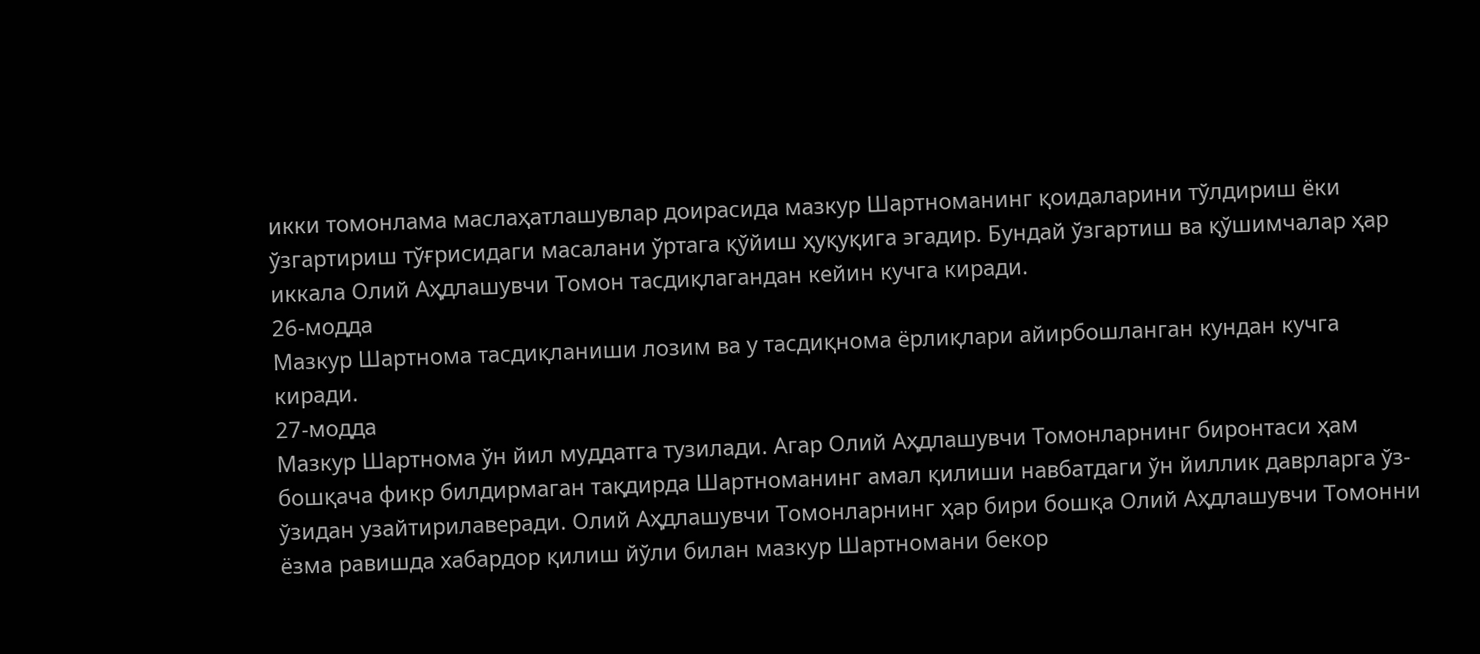икки томонлама маслаҳатлашувлар доирасида мазкур Шартноманинг қоидаларини тўлдириш ёки ўзгартириш тўғрисидаги масалани ўртага қўйиш ҳуқуқига эгадир. Бундай ўзгартиш ва қўшимчалар ҳар иккала Олий Аҳдлашувчи Томон тасдиқлагандан кейин кучга киради.
26-модда
Мазкур Шартнома тасдиқланиши лозим ва у тасдиқнома ёрлиқлари айирбошланган кундан кучга киради.
27-модда
Мазкур Шартнома ўн йил муддатга тузилади. Агар Олий Аҳдлашувчи Томонларнинг биронтаси ҳам бошқача фикр билдирмаган тақдирда Шартноманинг амал қилиши навбатдаги ўн йиллик даврларга ўз-ўзидан узайтирилаверади. Олий Аҳдлашувчи Томонларнинг ҳар бири бошқа Олий Аҳдлашувчи Томонни ёзма равишда хабардор қилиш йўли билан мазкур Шартномани бекор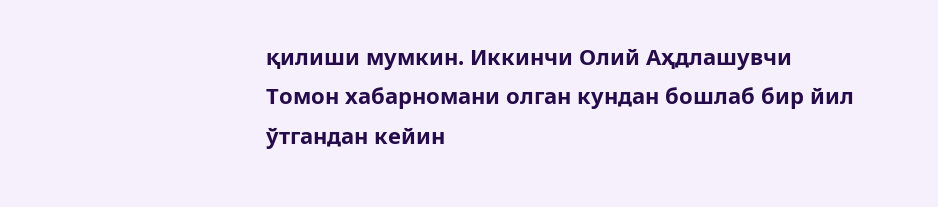қилиши мумкин. Иккинчи Олий Аҳдлашувчи Томон хабарномани олган кундан бошлаб бир йил ўтгандан кейин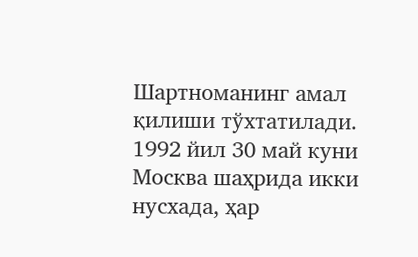Шартноманинг амал қилиши тўхтатилади.
1992 йил 30 май куни Москва шаҳрида икки нусхада, ҳар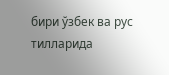бири ўзбек ва рус тилларида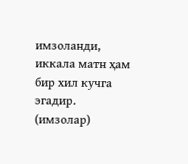имзоланди, иккала матн ҳам бир хил кучга эгадир.
(имзолар)